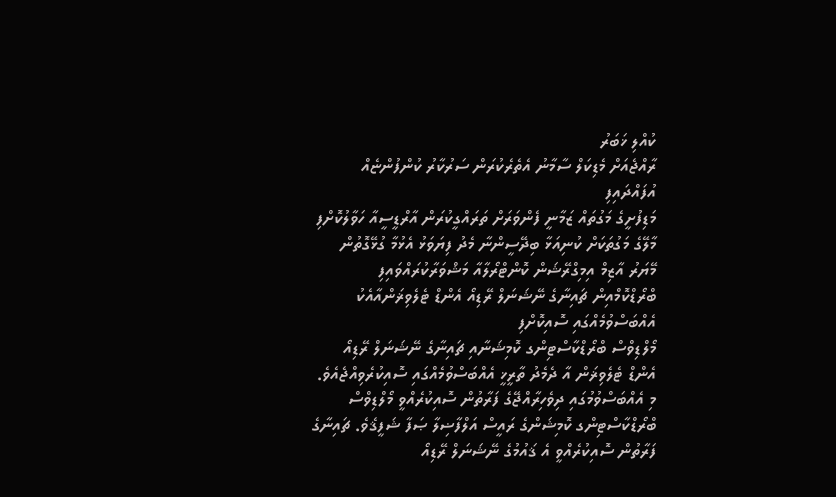ކުއްލި ޚަބަރު
ރާއްޖެއަށް މެޑިކަލް ސާމާނު އެތެރެކުރަން ސަރުކާރު ކުންފުންޏެއް އުފައްދައިފި
މަޑިފުށީގެ މަގުތައް ޒަމާނީ ފެންވަރަށް ތަރައްގީކުރަން އާރްޑީސީއާ ހަވާލުކޮށްފި
މާލޭގެ މަގުތަކަށް ކުނިއަޅާ ބިދޭސީންނާ މެދު ފިޔަވަޅު އެޅުމާ ގުޅޭގޮތުން މޭޔަރު އާޒިމް އިމިގްރޭޝަން ކޮންޓްރޯލާއާ މަޝްވަރާކުރައްވައިފި
ބްރޯޑްކޮމްއިން ޗައިނާގެ ނޭޝަނަލް ރޭޑިއޯ އެންޑް ޓެލެވިޜަންއާއެކު އެއްބަސްވުމެއްގައި ސޮއިކޮށްފި
މޯލްޑިވްސް ބްރޯޑްކާސްޓިންގ ކޮމިޝަނާއި ޗައިނާގެ ނޭޝަނަލް ރޭޑިއޯ އެންޑް ޓެލެވިޜަން އާ ދެމެދު ތާރީޚީ އެއްބަސްވުމެއްގައި ސޮއިކުރެވިއްޖެއެވެ. މި އެއްބަސްވުމުގައި ދިވެހިރާއްޖޭގެ ފަރާތުން ސޮއިކުރެއްވީ މޯލްޑިވްސް ބްރޯޑްކާސްޓިންގ ކޮމިޝަންގެ ރައީސް އަލްފާޟިލާ ޞަފާ ޝަފީޤެވެ. ޗައިނާގެ ފަރާތުން ސޮއިކުރެއްވީ އެ ޤައުމުގެ ނޭޝަނަލް ރޭޑިއޯ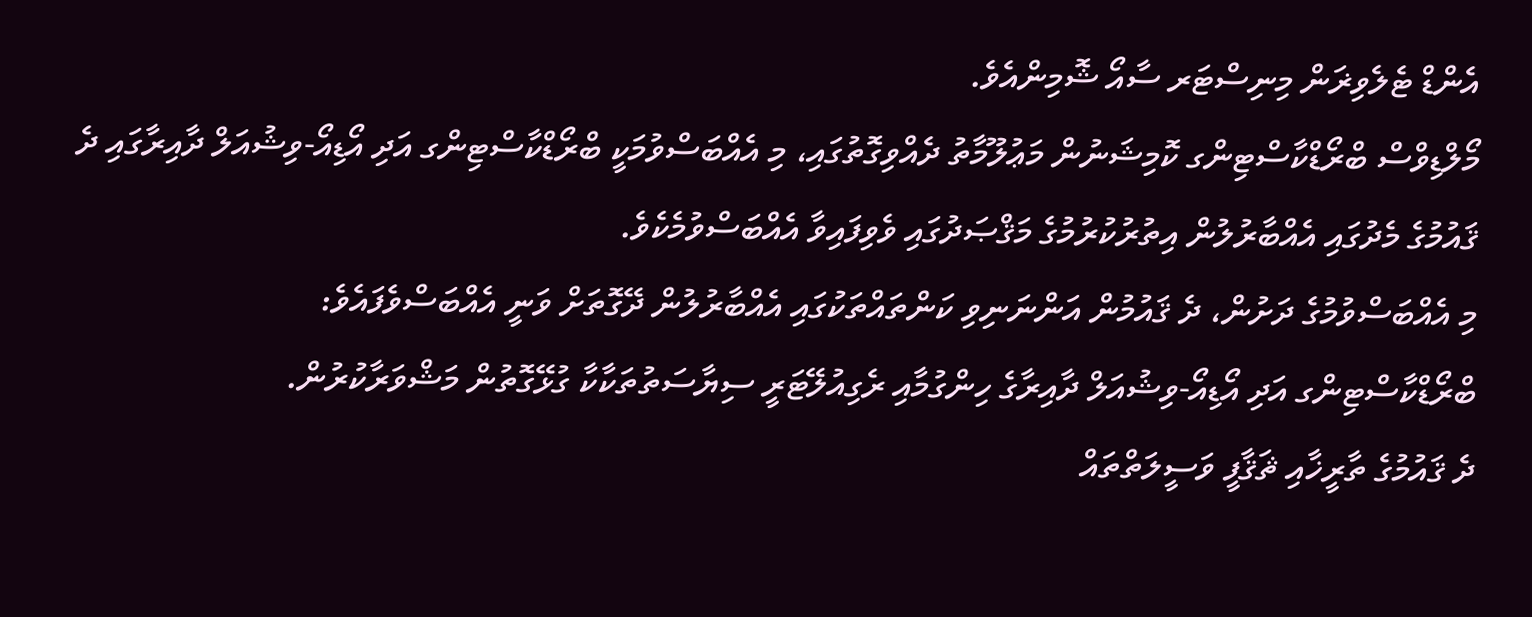އެންޑް ޓެލެވިޜަން މިނިސްޓަރ ސާއޯ ޝޮމިންއެވެ.
މޯލްޑިވްސް ބްރޯޑްކާސްޓިންގ ކޮމިޝަނުން މަޢުލޫމާތު ދެއްވިގޮތުގައި، މި އެއްބަސްވުމަކީ ބްރޯޑްކާސްޓިންގ އަދި އޯޑިއޯ-ވިޝުއަލް ދާއިރާގައި ދެ ޤައުމުގެ މެދުގައި އެއްބާރުލުން އިތުރުކުރުމުގެ މަޤްޞަދުގައި ވެވިފައިވާ އެއްބަސްވުމެކެވެ.
މި އެއްބަސްވުމުގެ ދަށުން، ދެ ޤައުމުން އަންނަނިވި ކަންތައްތަކުގައި އެއްބާރުލުން ދޭގޮތަށް ވަނީ އެއްބަސްވެފައެވެ:
ބްރޯޑްކާސްޓިންގ އަދި އޯޑިއޯ-ވިޝުއަލް ދާއިރާގެ ހިންގުމާއި ރެގިއުލޭޓަރީ ސިޔާސަތުތަކާކާ ގުޅޭގޮތުން މަޝްވަރާކުރުން.
ދެ ޤައުމުގެ ތާރީޚާއި ޘަޤާފީ ވަސީލަތްތައް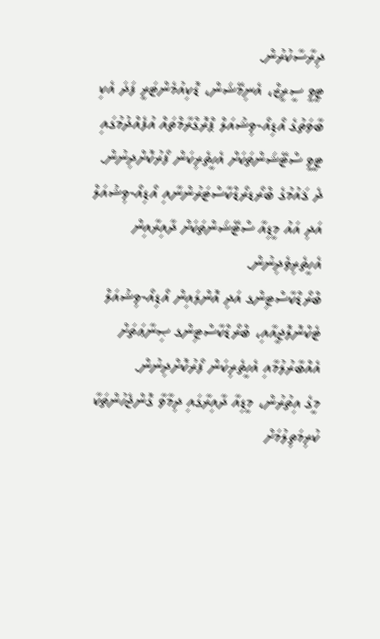ދިރާސާކުރުން.
ޓީވީ ސީރީޒް، އެނިމޭޝަން، ޑޮކިއުމެންޓަރީ ފަދަ އެކި ބާވަތުގެ އޯޑިއޯ-ވިޝުއަލް ޕްރޮގްރާމްތައް އުފެއްދުމުގައި ޓީވީ ސްޓޭޝަންތަކަށް އެހީތެރިކަން ފޯރުކޮށްދިނުން.
ދެ ޤައުމުގެ ބްރޯޑރޯޑްކާސްޓަރުންނާއި އޯޑިއޯ-ވިޝުއަލް އަދި އައު މީޑިއާ ސްޓޭޝަންތަކަށް ދާއިރާއިން އެހީތެރިވެދިނުން.
ބްރޯޑްކާސްޓިންގ އަދި އޮންލައިން އޯޑިއޯ-ވިޝުއަލް ޓެކްނޮލޮޖީއާއި، ބްރޯޑްކާސްޓިންގ ޞިނާޢަތަށް އެއްބާރުލުމާއި އެހީތެރިކަން ފޯރުކޮށްދިނުން.
މީގެ އިތުރުން، މީޑިއާ ދާއިރާގައި ދިމާވާ ގޮންޖެހުންތަކާ ކުރިމަތިލުމަށް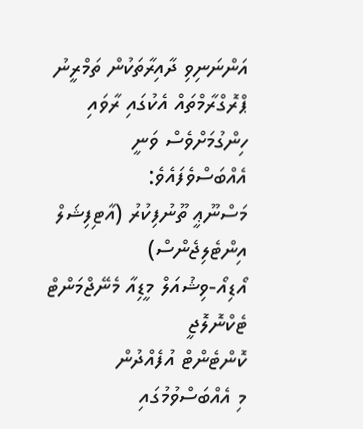އަންނަނިވި ދާއިރާތަކުން ތަމްރީނު ޕްރޮގްރާމްތައް އެކުގައި ރާވައި ހިންގުމަށްވެސް ވަނީ އެއްބަސްވެފައެވެ:
މަސްނޫޢީ ތޫނުފިކުރު (އާޓިފިޝަލް އިންޓެލިޖެންސް)
އޯޑިއޯ-ވިޝުއަލް މީޑިއާ މެނޭޖްމަންޓް
ޓެކްނޮލޮޖީ
ކޮންޓެންޓް އުފެއްދުން
މި އެއްބަސްވުމުގައި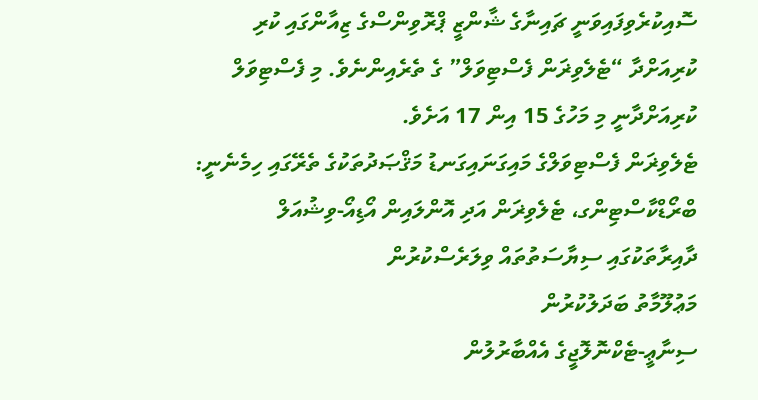ސޮއިކުރެވިފައިވަނީ ޗައިނާގެ ޝާންޒީ ޕްރޮވިންސްގެ ޒިއާންގައި ކުރި ކުރިއަށްދާ “ޓެލެވިޜަން ފެސްޓިވަލް” ގެ ތެރެއިންނެވެ. މި ފެސްޓިވަލް ކުރިއަށްދާނީ މި މަހުގެ 15 އިން 17 އަށެވެ.
ޓެލެވިޜަން ފެސްޓިވަލްގެ މައިގަނައިގަނޑު މަޤްޞަދުތަކުގެ ތެރޭގައި ހިމެނެނީ:
ބްރޯޑްކާސްޓިންގ، ޓެލެވިޜަން އަދި އޮންލައިން އޯޑިއޯ-ވިޝުއަލް ދާއިރާތަކުގައި ސިޔާސަތުތައް ވިލަރެސްކުރުން
މަޢުލޫމާތު ބަދަލުކުރުން
ސިނާޢީ-ޓެކްނޮލޮޖީގެ އެއްބާރުލުން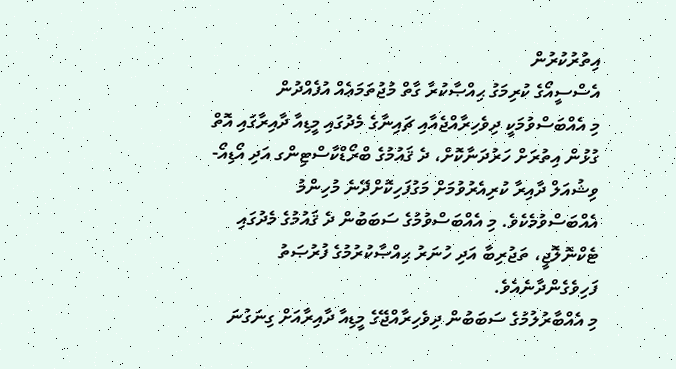އިތުރުކުރުން
އެސްސީއޯގެ ކުރިމަގު ޙިއްޞާކުރާ ގާތް މުޖުތަމަޢެއް އުފެއްދުން
މި އެއްބަސްވުމަކީ ދިވެހިރާއްޖެއާއި ޗައިނާގެ މެދުގައި މީޑިއާ ދާއިރާގައި އޮތް ގުޅުން އިތުރަށް ހަރުދަނާކޮށް، ދެ ޤައުމުގެ ބްރޯޑްކާސްޓިންގ އަދި އޯޑިއޯ-ވިޝުއަލް ދާއިރާ ކުރިއެރުވުމަށް މަގުފަހިކޮށްދޭނެ މުހިންމު އެއްބަސްވުމެކެވެ. މި އެއްބަސްވުމުގެ ސަބަބުން ދެ ޤައުމުގެ މެދުގައި ޓެކްނޮލޮޖީ، ތަޖުރިބާ އަދި ހުނަރު ޙިއްޞާކުރުމުގެ ފުރުޞަތު ފަހިވެގެންދާނެއެވެ.
މި އެއްބާރުލުމުގެ ސަބަބުން ދިވެހިރާއްޖޭގެ މީޑިއާ ދާއިރާއަށް ގިނަގުނަ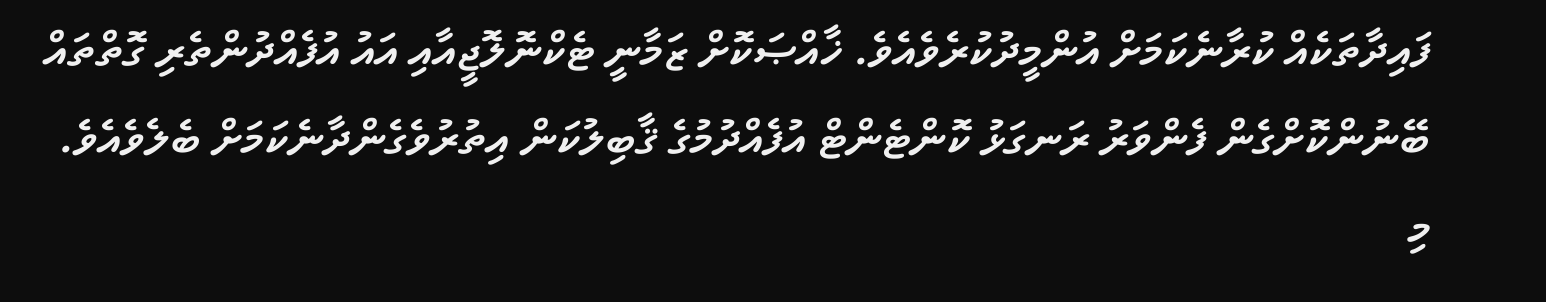ފައިދާތަކެއް ކުރާނެކަމަށް އުންމީދުކުރެވެއެވެ. ޚާއްޞަކޮށް ޒަމާނީ ޓެކްނޮލޮޖީއާއި އައު އުފެއްދުންތެރި ގޮތްތައް ބޭނުންކޮށްގެން ފެންވަރު ރަނގަޅު ކޮންޓެންޓް އުފެއްދުމުގެ ޤާބިލުކަން އިތުރުވެގެންދާނެކަމަށް ބެލެވެއެވެ.
މި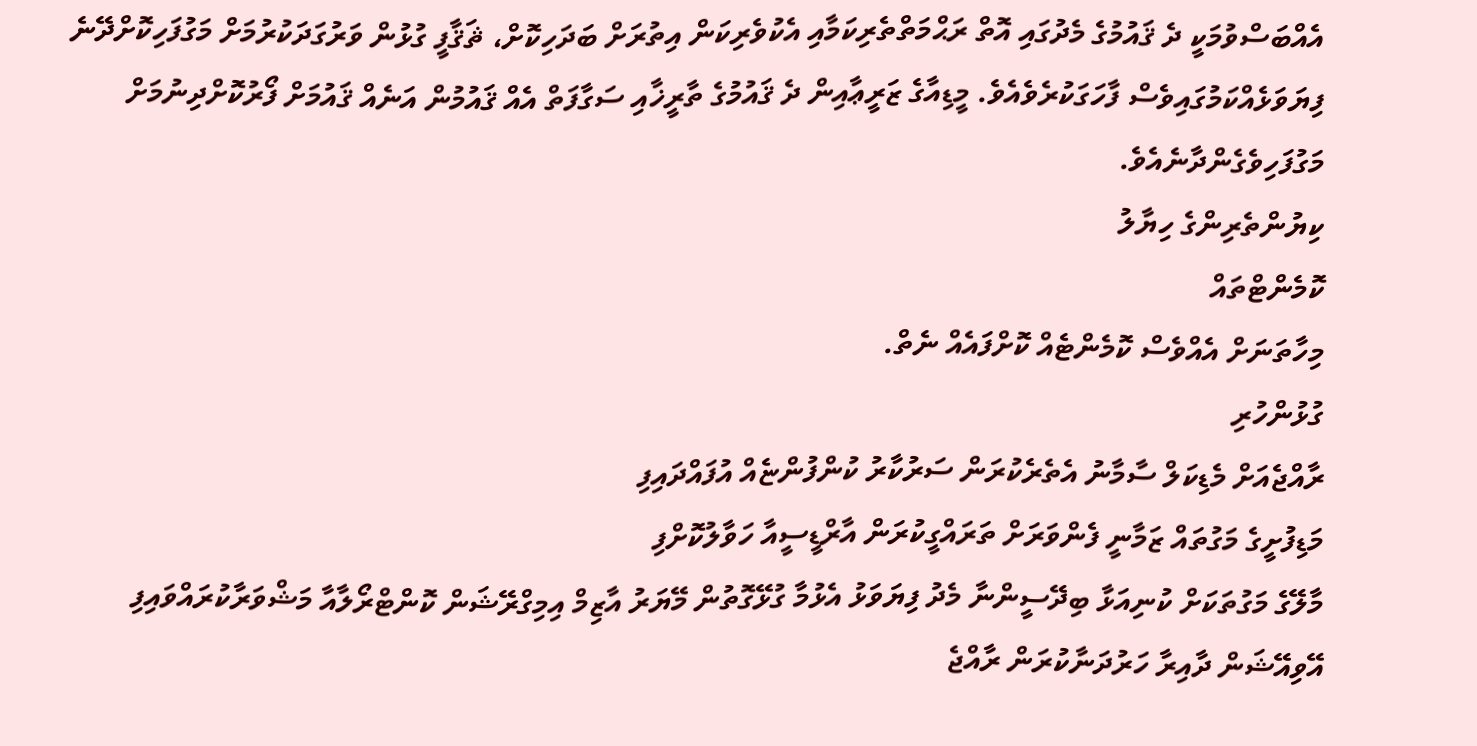އެއްބަސްވުމަކީ ދެ ޤައުމުގެ މެދުގައި އޮތް ރަޙްމަތްތެރިކަމާއި އެކުވެރިކަން އިތުރަށް ބަދަހިކޮށް، ޘަޤާފީ ގުޅުން ވަރުގަދަކުރުމަށް މަގުފަހިކޮށްދޭނެ ފިޔަވަޅެއްކަމުގައިވެސް ފާހަގަކުރެވެއެވެ. މީޑިއާގެ ޒަރީޢާއިން ދެ ޤައުމުގެ ތާރީޚާއި ސަގާފަތް އެއް ޤައުމުން އަނެއް ޤައުމަށް ފޯރުކޮށްދިނުމަށް މަގުފަހިވެގެންދާނެއެވެ.
ކިޔުންތެރިންގެ ހިޔާލު
ކޮމެންޓްތައް
މިހާތަނަށް އެއްވެސް ކޮމެންޓެއް ކޮށްފައެއް ނެތް.
ގުޅުންހުރި
ރާއްޖެއަށް މެޑިކަލް ސާމާނު އެތެރެކުރަން ސަރުކާރު ކުންފުންޏެއް އުފައްދައިފި
މަޑިފުށީގެ މަގުތައް ޒަމާނީ ފެންވަރަށް ތަރައްގީކުރަން އާރްޑީސީއާ ހަވާލުކޮށްފި
މާލޭގެ މަގުތަކަށް ކުނިއަޅާ ބިދޭސީންނާ މެދު ފިޔަވަޅު އެޅުމާ ގުޅޭގޮތުން މޭޔަރު އާޒިމް އިމިގްރޭޝަން ކޮންޓްރޯލާއާ މަޝްވަރާކުރައްވައިފި
އޭވިއޭޝަން ދާއިރާ ހަރުދަނާކުރަން ރާއްޖެ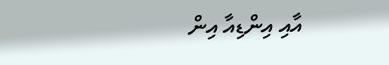އާއި އިންޑިއާ އިން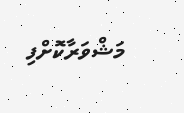މަޝްވަރާކޮށްފި